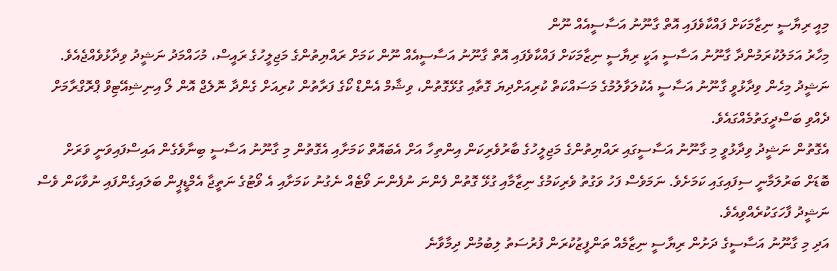މިއީ ރިޔާސީ ނިޒާމަކަށް ފައްކާވެފައި އޮތް ގާނޫނު އަސާސީއެއް ނޫން
މިހާރު އަމަލުކުރަމުންދާ ގާނޫނު އަސާސީ އަކީ ރިޔާސީ ނިޒާމަކަށް ފައްކާވެފައި އޮތް ގާނޫނު އަސާސީއެއް ނޫން ކަމަށް ރައްޔިތުންގެ މަޖިލީހުގެ ރައީސް، މުހައްމަދު ނަޝީދު ވިދާޅުވެއްޖެއެވެ.
ނަޝީދު މިހެން ވިދާޅުވީ ގާނޫނު އަސާސީ އެކުލަވާލުމުގެ މަސައްކަތް ކުރިއަށްދިޔަ ގޮތާއި ގުޅޭގޮތުން، ވިޝާމް އެންޑް ކޯގެ ފަރާތުން ކުރިއަށް ގެންދާ ނޮލެޖް އޮން ލޯ އިނިޝިއޭޓިވް ޕްރޮގްރާމަށް ދެއްވި ބަސްދީގަތުމެއްގައެވެ.
އެގޮތުން ނަޝީދު ވިދާޅުވީ މި ގާނޫނު އަސާސީގައި ރައްޔިތުންގެ މަޖިލީހުގެ ބާރުވެރިކަން އިންތިހާ އަށް އެބައޮތް ކަމަށާއި އެގޮތުން މި ގާނޫނު އަސާސީ ބިނާވެގެން އައިސްފައިވަނީ ވަރަށް ބޮޑަށް ބަރުލަމާނީ ސިފައިގައި ކަމަށެވެ. ނަމަވެސް ފަހު ވަގުތު ވެރިކަމުގެ ނިޒާމާއި ގުޅޭ ގޮތުން ފެންނަ ނުފެންނަ ވޯޓެއް ނެގުނު ކަމަށާއި އެ ވޯޓުގެ ނަތީޖާ އެމްޑީޕީން ބަލައިގެންފައި ނުވާކަން ވެސް ނަޝީދު ފާހަގަކުރެއްވިއެވެ.
އަދި މި ގާނޫނު އަސާސީގެ ދަށުން ރިޔާސީ ނިޒާމެއް ތަންފީޒުކުރަން ފުރުސަތު ލިބުމުން ދިމާވާނެ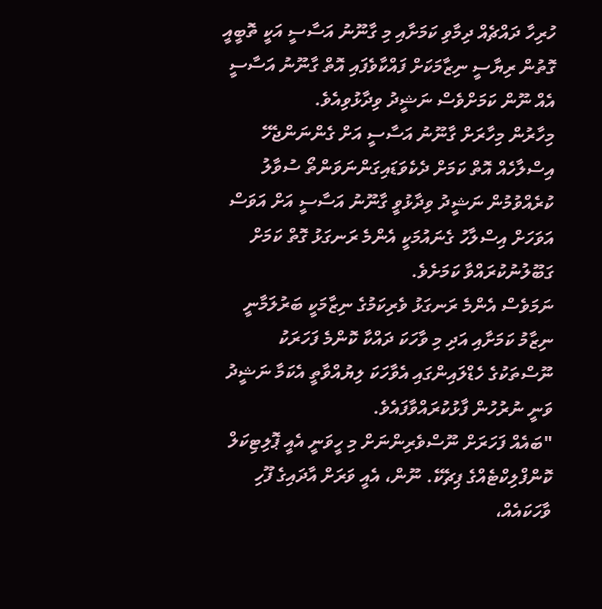ހުރިހާ ދައްޗެއް ދިމާވި ކަމަށާއި މި ގާނޫނު އަސާސީ އަކީ ތޮބީއީ ގޮތުން ރިޔާސީ ނިޒާމަކަށް ފައްކާވެފައި އޮތް ގާނޫނު އަސާސީ އެއް ނޫން ކަމަށްވެސް ނަޝީދު ވިދާޅުވިއެވެ.
މިހާރުން މިހާރަށް ގާނޫނު އަސާސީ އަށް ގެންނަންޖެހޭ އިސްލާހެއް އޮތް ކަމަށް ދެކެވަޑައިގަންނަވަންތޯ ސުވާލު ކުރެއްވުމުން ނަޝީދު ވިދާޅުވީ ގާނޫނު އަސާސީ އަށް އަވަސް އަވަހަށް އިސްލާހު ގެނައުމަކީ އެންމެ ރަނގަޅު ގޮތް ކަމަށް ގަބޫލުނުކުރައްވާ ކަމަށެވެ.
ނަމަވެސް އެންމެ ރަނގަޅު ވެރިކަމުގެ ނިޒާމަކީ ބަރުލަމާނީ ނިޒާމު ކަމަށާއި އަދި މި ވާހަކަ ދައްކާ ކޮންމެ ފަހަރަކު ނޫސްތަކުގެ ހެޑްލައިންގައި އެވާހަކަ ލިޔުއްވާތީ އެކަމާ ނަޝީދު ވަނީ ނުރުހުން ފާޅުކުރައްވާފައެވެ.
"ބައެއް ފަހަރަށް ނޫސްވެރިންނަށް މި ހީވަނީ އެއީ ޕޮލިޓިކަލް ކޮންފްލިކްޓެއްގެ ޕިޗެކޭ. ނޫން، އެއީ ވަރަށް އާދައިގެ ފޫހި ވާހަކައެއް،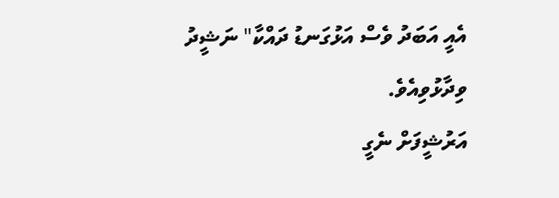އެއީ އަބަދު ވެސް އަޅުގަނޑު ދައްކާ" ނަޝީދު ވިދާޅުވިއެވެ.
އަރުޝީފަށް ނެގީ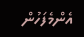އެންމެފަހުން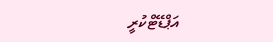އަޕްޑޭޓްކުރީ